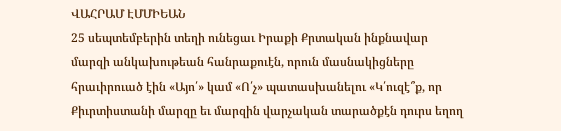ՎԱՀՐԱՄ ԷՄՄԻԵԱՆ
25 սեպտեմբերին տեղի ունեցաւ Իրաքի Քրտական ինքնավար մարզի անկախութեան հանրաքուէն, որուն մասնակիցները հրաւիրուած էին «Այո՛» կամ «Ո՛չ» պատասխանելու «Կ՛ուզէ՞ք, որ Քիւրտիստանի մարզը եւ մարզին վարչական տարածքէն դուրս եղող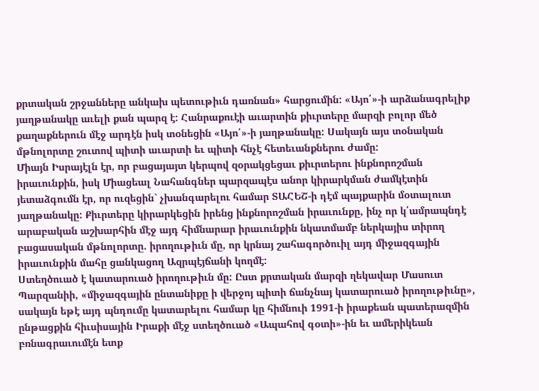քրտական շրջանները անկախ պետութիւն դառնան» հարցումին: «Այո՛»-ի արձանագրելիք յաղթանակը աւելի քան պարզ է: Հանրաքուէի աւարտին քիւրտերը մարզի բոլոր մեծ քաղաքներուն մէջ արդէն իսկ տօնեցին «Այո՛»-ի յաղթանակը: Սակայն այս տօնական մթնոլորտը շուտով պիտի աւարտի եւ պիտի հնչէ հետեւանքներու ժամը:
Միայն Իսրայէլն էր, որ բացայայտ կերպով զօրակցեցաւ քիւրտերու ինքնորոշման իրաւունքին, իսկ Միացեալ Նահանգներ պարզապէս անոր կիրարկման ժամկէտին յետաձգումն էր, որ ուզեցին` չխանգարելու համար ՏԱՀԵՇ-ի դէմ պայքարին մօտալուտ յաղթանակը: Քիւրտերը կիրարկեցին իրենց ինքնորոշման իրաւունքը, ինչ որ կ՛ամրապնդէ արաբական աշխարհին մէջ այդ հիմնարար իրաւունքին նկատմամբ ներկայիս տիրող բացասական մթնոլորտը. իրողութիւն մը, որ կրնայ շահագործուիլ այդ միջազգային իրաւունքին մահը ցանկացող Ազրպէյճանի կողմէ:
Ստեղծուած է կատարուած իրողութիւն մը: Ըստ քրտական մարզի ղեկավար Մասուտ Պարզանիի, «միջազգային ընտանիքը ի վերջոյ պիտի ճանչնայ կատարուած իրողութիւնը», սակայն եթէ այդ պնդումը կատարելու համար կը հիմնուի 1991-ի իրաքեան պատերազմին ընթացքին հիւսիսային Իրաքի մէջ ստեղծուած «Ապահով գօտի»-ին եւ ամերիկեան բռնագրաւումէն ետք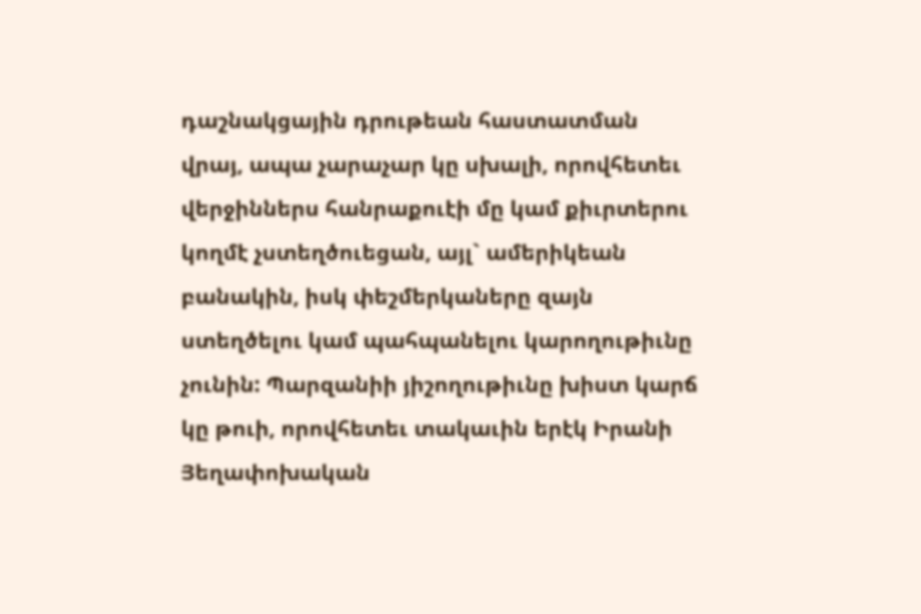դաշնակցային դրութեան հաստատման վրայ, ապա չարաչար կը սխալի, որովհետեւ վերջիններս հանրաքուէի մը կամ քիւրտերու կողմէ չստեղծուեցան, այլ` ամերիկեան բանակին, իսկ փեշմերկաները զայն ստեղծելու կամ պահպանելու կարողութիւնը չունին: Պարզանիի յիշողութիւնը խիստ կարճ կը թուի, որովհետեւ տակաւին երէկ Իրանի Յեղափոխական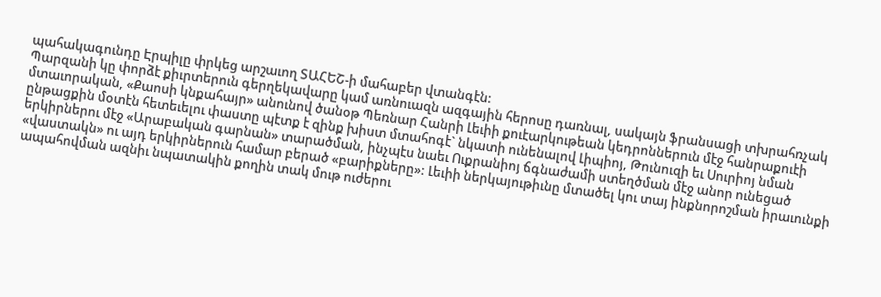պահակագունդը Էրպիլը փրկեց արշաւող ՏԱՀԵՇ-ի մահաբեր վտանգէն:
Պարզանի կը փորձէ քիւրտերուն գերղեկավարը կամ առնուազն ազգային հերոսը դառնալ, սակայն ֆրանսացի տխրահռչակ մտաւորական, «Քաոսի կնքահայր» անունով ծանօթ Պեռնար Հանրի Լեւիի քուէարկութեան կեդրոններուն մէջ հանրաքուէի ընթացքին մօտէն հետեւելու փաստը պէտք է զինք խիստ մտահոգէ` նկատի ունենալով Լիպիոյ, Թունուզի եւ Սուրիոյ նման երկիրներու մէջ «Արաբական գարնան» տարածման, ինչպէս նաեւ Ուքրանիոյ ճգնաժամի ստեղծման մէջ անոր ունեցած «վաստակն» ու այդ երկիրներուն համար բերած «բարիքները»: Լեւիի ներկայութիւնը մտածել կու տայ ինքնորոշման իրաւունքի ապահովման ազնիւ նպատակին քողին տակ մութ ուժերու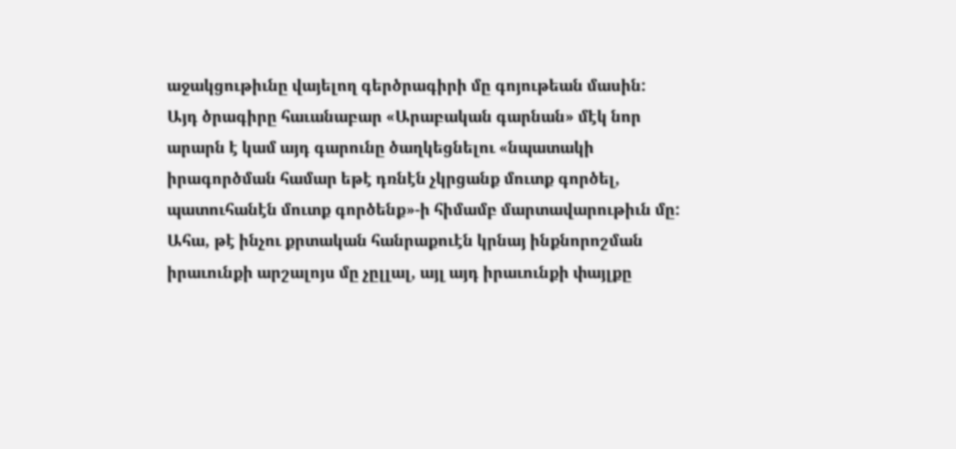աջակցութիւնը վայելող գերծրագիրի մը գոյութեան մասին:
Այդ ծրագիրը հաւանաբար «Արաբական գարնան» մէկ նոր արարն է կամ այդ գարունը ծաղկեցնելու «նպատակի իրագործման համար եթէ դռնէն չկրցանք մուտք գործել, պատուհանէն մուտք գործենք»-ի հիմամբ մարտավարութիւն մը: Ահա, թէ ինչու քրտական հանրաքուէն կրնայ ինքնորոշման իրաւունքի արշալոյս մը չըլլալ, այլ այդ իրաւունքի փայլքը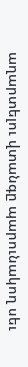աղարտելու վտանգը պարունակող սեւ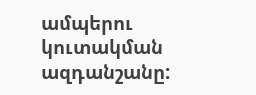ամպերու կուտակման ազդանշանը: